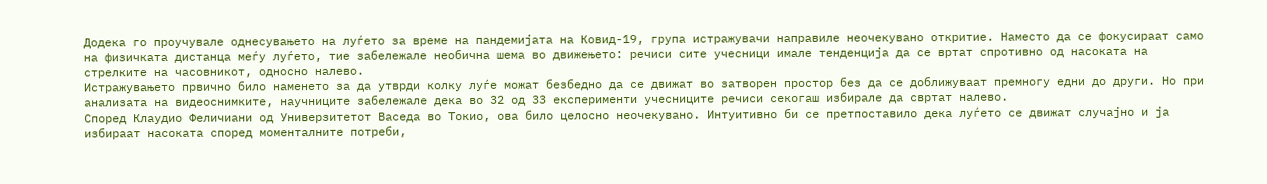Додека го проучувале однесувањето на луѓето за време на пандемијата на Ковид-19, група истражувачи направиле неочекувано откритие. Наместо да се фокусираат само на физичката дистанца меѓу луѓето, тие забележале необична шема во движењето: речиси сите учесници имале тенденција да се вртат спротивно од насоката на стрелките на часовникот, односно налево.
Истражувањето првично било наменето за да утврди колку луѓе можат безбедно да се движат во затворен простор без да се доближуваат премногу едни до други. Но при анализата на видеоснимките, научниците забележале дека во 32 од 33 експерименти учесниците речиси секогаш избирале да свртат налево.
Според Клаудио Феличиани од Универзитетот Васеда во Токио, ова било целосно неочекувано. Интуитивно би се претпоставило дека луѓето се движат случајно и ја избираат насоката според моменталните потреби,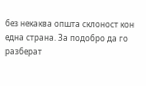без некаква општа склоност кон една страна. За подобро да го разберат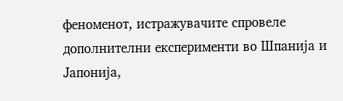феноменот, истражувачите спровеле дополнителни експерименти во Шпанија и Јапонија,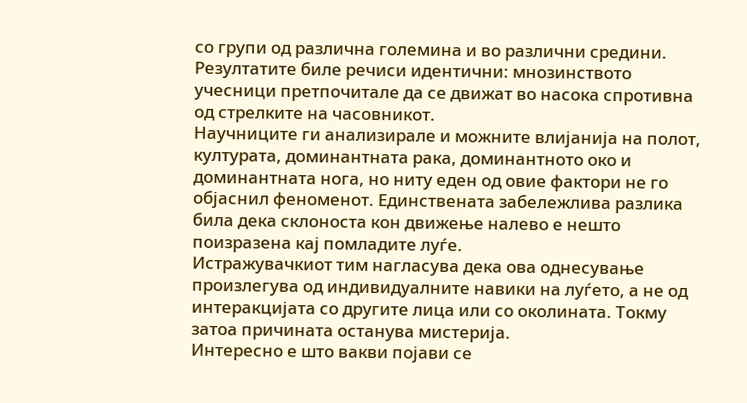со групи од различна големина и во различни средини. Резултатите биле речиси идентични: мнозинството учесници претпочитале да се движат во насока спротивна од стрелките на часовникот.
Научниците ги анализирале и можните влијанија на полот, културата, доминантната рака, доминантното око и доминантната нога, но ниту еден од овие фактори не го објаснил феноменот. Единствената забележлива разлика била дека склоноста кон движење налево е нешто поизразена кај помладите луѓе.
Истражувачкиот тим нагласува дека ова однесување произлегува од индивидуалните навики на луѓето, а не од интеракцијата со другите лица или со околината. Токму затоа причината останува мистерија.
Интересно е што вакви појави се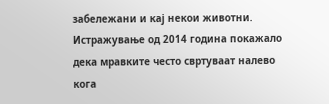забележани и кај некои животни. Истражување од 2014 година покажало дека мравките често свртуваат налево кога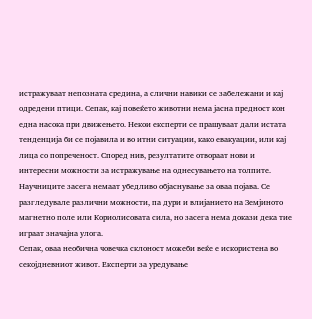истражуваат непозната средина, а слични навики се забележани и кај одредени птици. Сепак, кај повеќето животни нема јасна предност кон една насока при движењето. Некои експерти се прашуваат дали истата тенденција би се појавила и во итни ситуации, како евакуации, или кај лица со попреченост. Според нив, резултатите отвораат нови и интересни можности за истражување на однесувањето на толпите.
Научниците засега немаат убедливо објаснување за оваа појава. Се разгледувале различни можности, па дури и влијанието на Земјиното магнетно поле или Кориолисовата сила, но засега нема докази дека тие играат значајна улога.
Сепак, оваа необична човечка склоност можеби веќе е искористена во секојдневниот живот. Експерти за уредување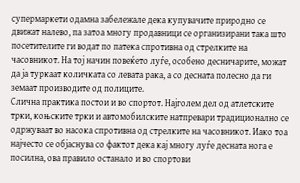супермаркети одамна забележале дека купувачите природно се движат налево, па затоа многу продавници се организирани така што посетителите ги водат по патека спротивна од стрелките на часовникот. На тој начин повеќето луѓе, особено десничарите, можат да ја туркаат количката со левата рака, а со десната полесно да ги земаат производите од полиците.
Слична практика постои и во спортот. Најголем дел од атлетските трки, коњските трки и автомобилските натпревари традиционално се одржуваат во насока спротивна од стрелките на часовникот. Иако тоа најчесто се објаснува со фактот дека кај многу луѓе десната нога е посилна, ова правило останало и во спортови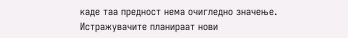каде таа предност нема очигледно значење.
Истражувачите планираат нови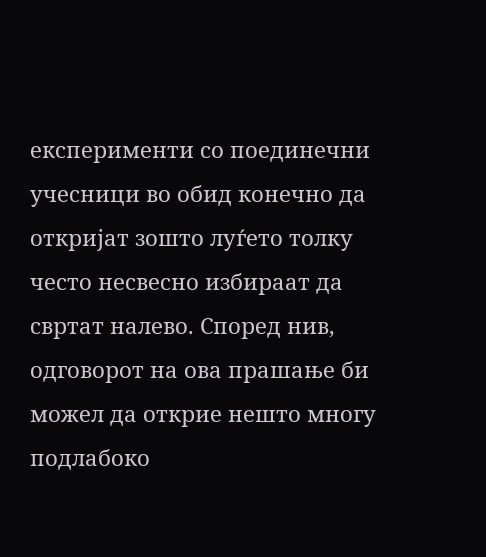експерименти со поединечни учесници во обид конечно да откријат зошто луѓето толку често несвесно избираат да свртат налево. Според нив, одговорот на ова прашање би можел да открие нешто многу подлабоко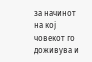за начинот на кој човекот го доживува и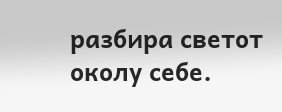разбира светот околу себе.